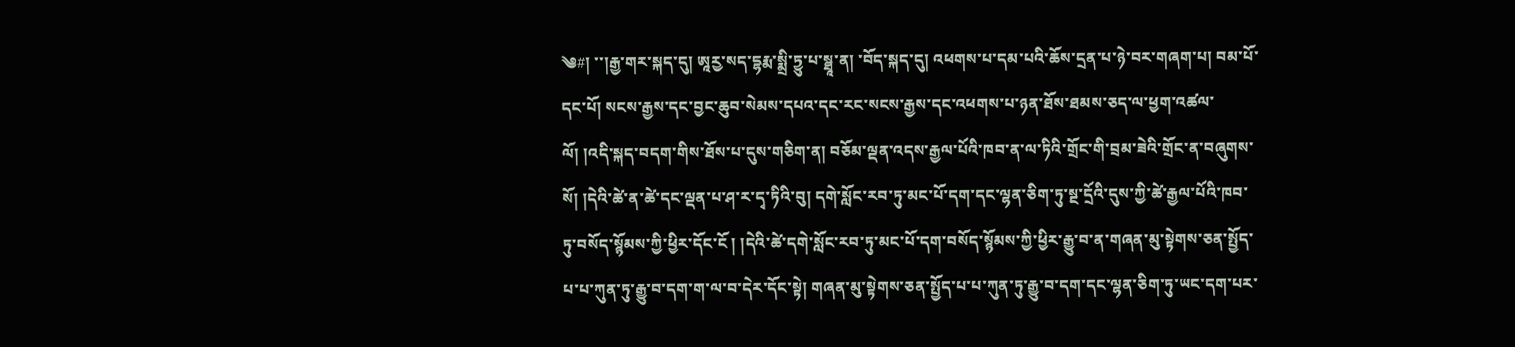༄#། ་་།རྒྱ་གར་སྐད་དུ། ཨཱརྱ་སད་དྷརྨ་སྨྲི་ཏྱུ་པ་སྠཱ་ན། ་བོད་སྐད་དུ། འཕགས་པ་དམ་པའི་ཆོས་དྲན་པ་ཉེ་བར་གཞག་པ། བམ་པོ་དང་པོ། སངས་རྒྱས་དང་བྱང་ཆུབ་སེམས་དཔའ་དང་རང་སངས་རྒྱས་དང་འཕགས་པ་ཉན་ཐོས་ཐམས་ཅད་ལ་ཕྱག་འཚལ་ལོ། །འདི་སྐད་བདག་གིས་ཐོས་པ་དུས་གཅིག་ན། བཅོམ་ལྡན་འདས་རྒྱལ་པོའི་ཁབ་ན་ལ་ཏིའི་གྲོང་གི་བྲམ་ཟེའི་གྲོང་ན་བཞུགས་སོ། །དེའི་ཚེ་ན་ཚེ་དང་ལྡན་པ་ཤ་ར་དྭ་ཏིའི་བུ། དགེ་སློང་རབ་ཏུ་མང་པོ་དག་དང་ལྷན་ཅིག་ཏུ་སྔ་དྲོའི་དུས་ཀྱི་ཚེ་རྒྱལ་པོའི་ཁབ་ཏུ་བསོད་སྙོམས་ཀྱི་ཕྱིར་དོང་ངོ ། །དེའི་ཚེ་དགེ་སློང་རབ་ཏུ་མང་པོ་དག་བསོད་སྙོམས་ཀྱི་ཕྱིར་རྒྱུ་བ་ན་གཞན་མུ་སྟེགས་ཅན་སྤྱོད་པ་པ་ཀུན་ཏུ་རྒྱུ་བ་དག་ག་ལ་བ་དེར་དོང་སྟེ། གཞན་མུ་སྟེགས་ཅན་སྤྱོད་པ་པ་ཀུན་ཏུ་རྒྱུ་བ་དག་དང་ལྷན་ཅིག་ཏུ་ཡང་དག་པར་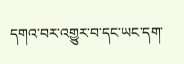དགའ་བར་འགྱུར་བ་དང་ཡང་དག་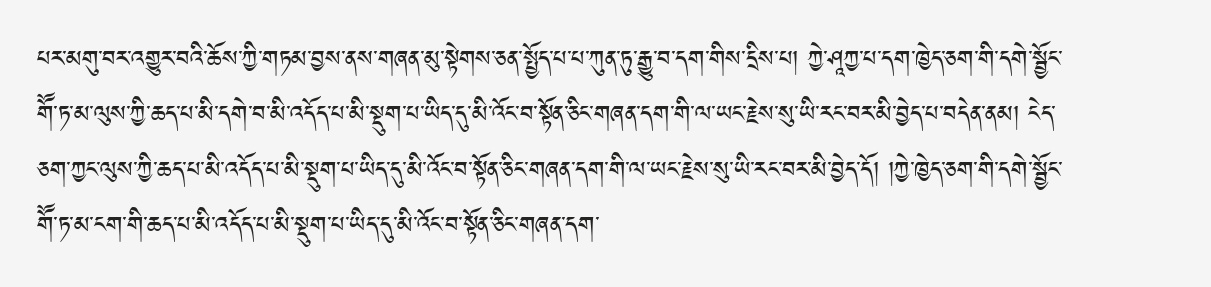པར་མགུ་བར་འགྱུར་བའི་ཆོས་ཀྱི་གཏམ་བྱས་ནས་གཞན་མུ་སྟེགས་ཅན་སྤྱོད་པ་པ་ཀུན་ཏུ་རྒྱུ་བ་དག་གིས་དྲིས་པ། ཀྱེ་ཤཱཀྱ་པ་དག་ཁྱེད་ཅག་གི་དགེ་སྦྱོང་གཽ་ཏ་མ་ལུས་ཀྱི་ཆད་པ་མི་དགེ་བ་མི་འདོད་པ་མི་སྡུག་པ་ཡིད་དུ་མི་འོང་བ་སྟོན་ཅིང་གཞན་དག་གི་ལ་ཡང་རྗེས་སུ་ཡི་རང་བར་མི་བྱེད་པ་བདེན་ནམ། ངེད་ཅག་ཀྱང་ལུས་ཀྱི་ཆད་པ་མི་འདོད་པ་མི་སྡུག་པ་ཡིད་དུ་མི་འོང་བ་སྟོན་ཅིང་གཞན་དག་གི་ལ་ཡང་རྗེས་སུ་ཡི་རང་བར་མི་བྱེད་དོ། །ཀྱེ་ཁྱེད་ཅག་གི་དགེ་སྦྱོང་གཽ་ཏ་མ་ངག་གི་ཆད་པ་མི་འདོད་པ་མི་སྡུག་པ་ཡིད་དུ་མི་འོང་བ་སྟོན་ཅིང་གཞན་དག་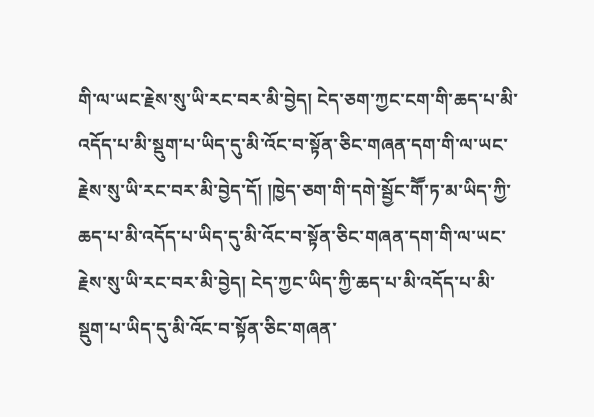གི་ལ་ཡང་རྗེས་སུ་ཡི་རང་བར་མི་བྱེད། ངེད་ཅག་ཀྱང་ངག་གི་ཆད་པ་མི་འདོད་པ་མི་སྡུག་པ་ཡིད་དུ་མི་འོང་བ་སྟོན་ཅིང་གཞན་དག་གི་ལ་ཡང་རྗེས་སུ་ཡི་རང་བར་མི་བྱེད་དོ། །ཁྱེད་ཅག་གི་དགེ་སྦྱོང་གཽ་ཏ་མ་ཡིད་ཀྱི་ཆད་པ་མི་འདོད་པ་ཡིད་དུ་མི་འོང་བ་སྟོན་ཅིང་གཞན་དག་གི་ལ་ཡང་རྗེས་སུ་ཡི་རང་བར་མི་བྱེད། ངེད་ཀྱང་ཡིད་ཀྱི་ཆད་པ་མི་འདོད་པ་མི་སྡུག་པ་ཡིད་དུ་མི་འོང་བ་སྟོན་ཅིང་གཞན་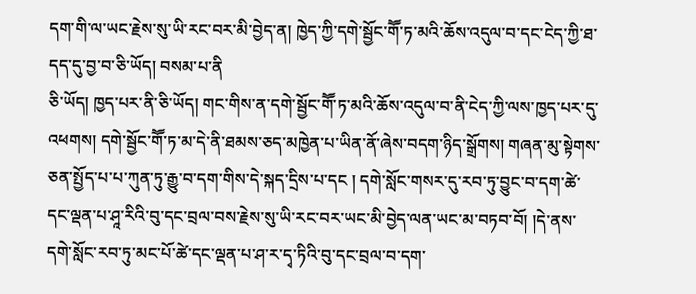དག་གི་ལ་ཡང་རྗེས་སུ་ཡི་རང་བར་མི་བྱེད་ན། ཁྱེད་ཀྱི་དགེ་སྦྱོང་གཽ་ཏ་མའི་ཆོས་འདུལ་བ་དང་ངེད་ཀྱི་ཐ་དད་དུ་བྱ་བ་ཅི་ཡོད། བསམ་པ་ནི
ཅི་ཡོད། ཁྱད་པར་ནི་ཅི་ཡོད། གང་གིས་ན་དགེ་སྦྱོང་གཽ་ཏ་མའི་ཆོས་འདུལ་བ་ནི་ངེད་ཀྱི་ལས་ཁྱད་པར་དུ་འཕགས། དགེ་སྦྱོང་གཽ་ཏ་མ་དེ་ནི་ཐམས་ཅད་མཁྱེན་པ་ཡིན་ནོ་ཞེས་བདག་ཉིད་སྒྲོགས། གཞན་མུ་སྟེགས་ཅན་སྤྱོད་པ་པ་ཀུན་ཏུ་རྒྱུ་བ་དག་གིས་དེ་སྐད་དྲིས་པ་དང ། དགེ་སློང་གསར་དུ་རབ་ཏུ་བྱུང་བ་དག་ཚེ་དང་ལྡན་པ་ཤཱ་རིའི་བུ་དང་བྲལ་བས་རྗེས་སུ་ཡི་རང་བར་ཡང་མི་བྱེད་ལན་ཡང་མ་བཏབ་བོ། །དེ་ནས་དགེ་སློང་རབ་ཏུ་མང་པོ་ཚེ་དང་ལྡན་པ་ཤ་ར་དྭ་ཏིའི་བུ་དང་བྲལ་བ་དག་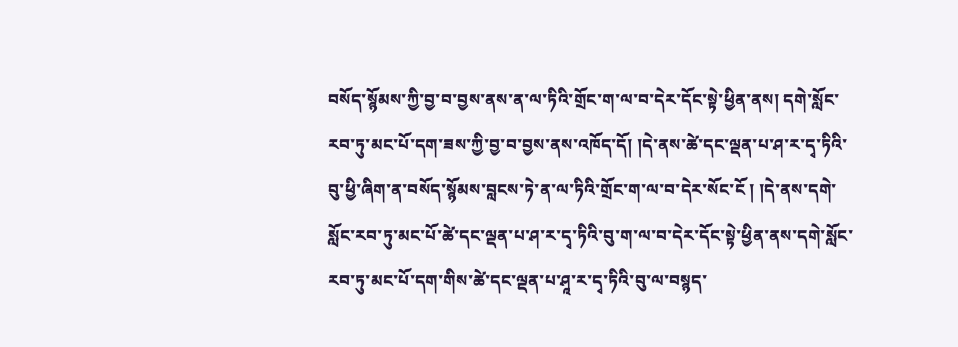བསོད་སྙོམས་ཀྱི་བྱ་བ་བྱས་ནས་ན་ལ་ཏིའི་གྲོང་ག་ལ་བ་དེར་དོང་སྟེ་ཕྱིན་ནས། དགེ་སློང་རབ་ཏུ་མང་པོ་དག་ཟས་ཀྱི་བྱ་བ་བྱས་ནས་འཁོད་དོ། །དེ་ནས་ཚེ་དང་ལྡན་པ་ཤ་ར་དྭ་ཏིའི་བུ་ཕྱི་ཞིག་ན་བསོད་སྙོམས་བླངས་ཏེ་ན་ལ་ཏིའི་གྲོང་ག་ལ་བ་དེར་སོང་ངོ ། །དེ་ནས་དགེ་སློང་རབ་ཏུ་མང་པོ་ཚེ་དང་ལྡན་པ་ཤ་ར་དྭ་ཏིའི་བུ་ག་ལ་བ་དེར་དོང་སྟེ་ཕྱིན་ནས་དགེ་སློང་རབ་ཏུ་མང་པོ་དག་གིས་ཚེ་དང་ལྡན་པ་ཤཱ་ར་དྭ་ཏིའི་བུ་ལ་བསྙད་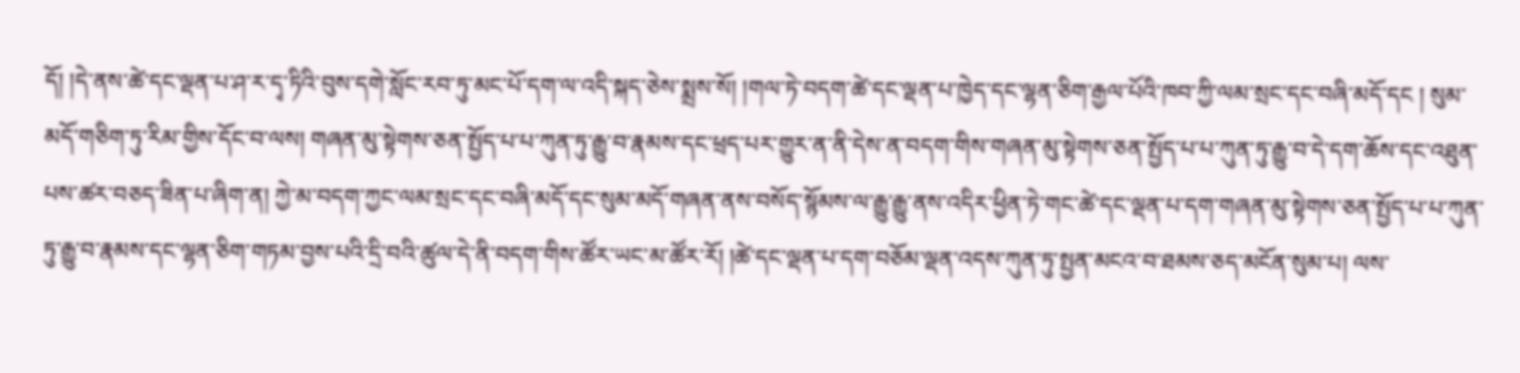དོ། །དེ་ནས་ཚེ་དང་ལྡན་པ་ཤ་ར་དྭ་ཏིའི་བུས་དགེ་སློང་རབ་ཏུ་མང་པོ་དག་ལ་འདི་སྐད་ཅེས་སྨྲས་སོ། །གལ་ཏེ་བདག་ཚེ་དང་ལྡན་པ་ཁྱེད་དང་ལྷན་ཅིག་རྒྱལ་པོའི་ཁབ་ཀྱི་ལམ་སྲང་དང་བཞི་མདོ་དང ། སུམ་མདོ་གཅིག་ཏུ་རིམ་གྱིས་དོང་བ་ལས། གཞན་མུ་སྟེགས་ཅན་སྤྱོད་པ་པ་ཀུན་ཏུ་རྒྱུ་བ་རྣམས་དང་ཕྲད་པར་གྱུར་ན་ནི་དེས་ན་བདག་གིས་གཞན་མུ་སྟེགས་ཅན་སྤྱོད་པ་པ་ཀུན་ཏུ་རྒྱུ་བ་དེ་དག་ཆོས་དང་འཐུན་པས་ཚར་བཅད་ཟིན་པ་ཞིག་ན། ཀྱེ་མ་བདག་ཀྱང་ལམ་སྲང་དང་བཞི་མདོ་དང་སུམ་མདོ་གཞན་ནས་བསོད་སྙོམས་ལ་རྒྱུ་རྒྱུ་ནས་འདིར་ཕྱིན་ཏེ་གང་ཚེ་དང་ལྡན་པ་དག་གཞན་མུ་སྟེགས་ཅན་སྤྱོད་པ་པ་ཀུན་ཏུ་རྒྱུ་བ་རྣམས་དང་ལྷན་ཅིག་གཏམ་བྱས་པའི་དྲི་བའི་ཚུལ་དེ་ནི་བདག་གིས་ཚོར་ཡང་མ་ཚོར་རོ། །ཚེ་དང་ལྡན་པ་དག་བཅོམ་ལྡན་འདས་ཀུན་ཏུ་སྤྱན་མངའ་བ་ཐམས་ཅད་མངོན་སུམ་པ། ལས་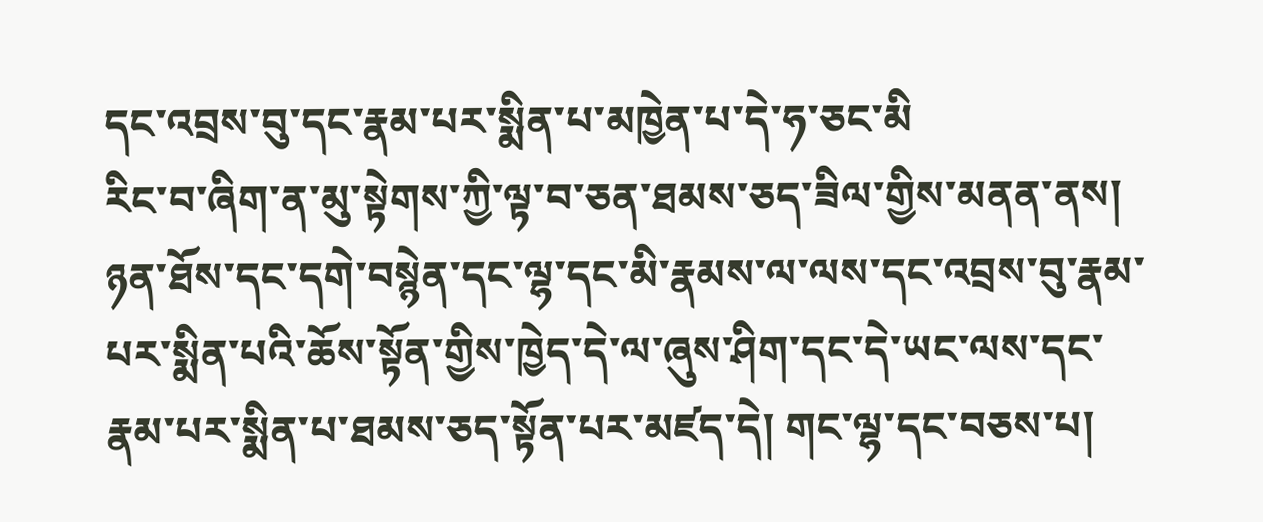དང་འབྲས་བུ་དང་རྣམ་པར་སྨིན་པ་མཁྱེན་པ་དེ་ཧ་ཅང་མི
རིང་བ་ཞིག་ན་མུ་སྟེགས་ཀྱི་ལྟ་བ་ཅན་ཐམས་ཅད་ཟིལ་གྱིས་མནན་ནས། ཉན་ཐོས་དང་དགེ་བསྙེན་དང་ལྷ་དང་མི་རྣམས་ལ་ལས་དང་འབྲས་བུ་རྣམ་པར་སྨིན་པའི་ཆོས་སྟོན་གྱིས་ཁྱེད་དེ་ལ་ཞུས་ཤིག་དང་དེ་ཡང་ལས་དང་རྣམ་པར་སྨིན་པ་ཐམས་ཅད་སྟོན་པར་མཛད་དེ། གང་ལྷ་དང་བཅས་པ།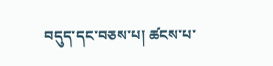བདུད་དང་བཅས་པ། ཚངས་པ་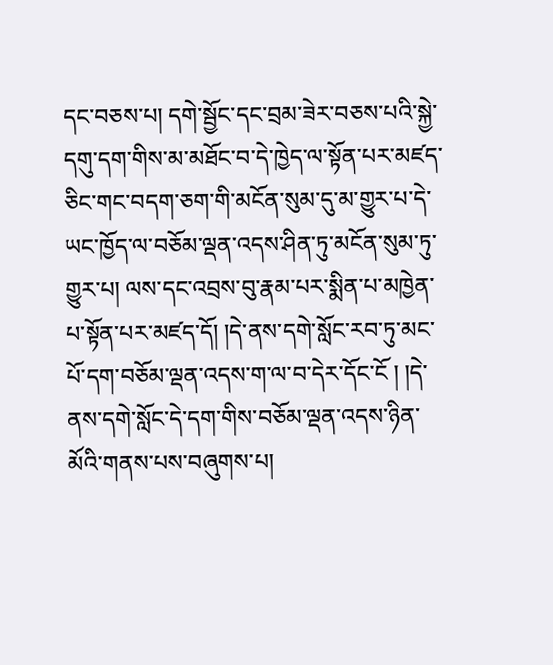དང་བཅས་པ། དགེ་སྦྱོང་དང་བྲམ་ཟེར་བཅས་པའི་སྐྱེ་དགུ་དག་གིས་མ་མཐོང་བ་དེ་ཁྱེད་ལ་སྟོན་པར་མཛད་ཅིང་གང་བདག་ཅག་གི་མངོན་སུམ་དུ་མ་གྱུར་པ་དེ་ཡང་ཁྱོད་ལ་བཅོམ་ལྡན་འདས་ཤིན་ཏུ་མངོན་སུམ་ཏུ་གྱུར་པ། ལས་དང་འབྲས་བུ་རྣམ་པར་སྨིན་པ་མཁྱེན་པ་སྟོན་པར་མཛད་དོ། །དེ་ནས་དགེ་སློང་རབ་ཏུ་མང་པོ་དག་བཅོམ་ལྡན་འདས་ག་ལ་བ་དེར་དོང་ངོ ། །དེ་ནས་དགེ་སློང་དེ་དག་གིས་བཅོམ་ལྡན་འདས་ཉིན་མོའི་གནས་པས་བཞུགས་པ།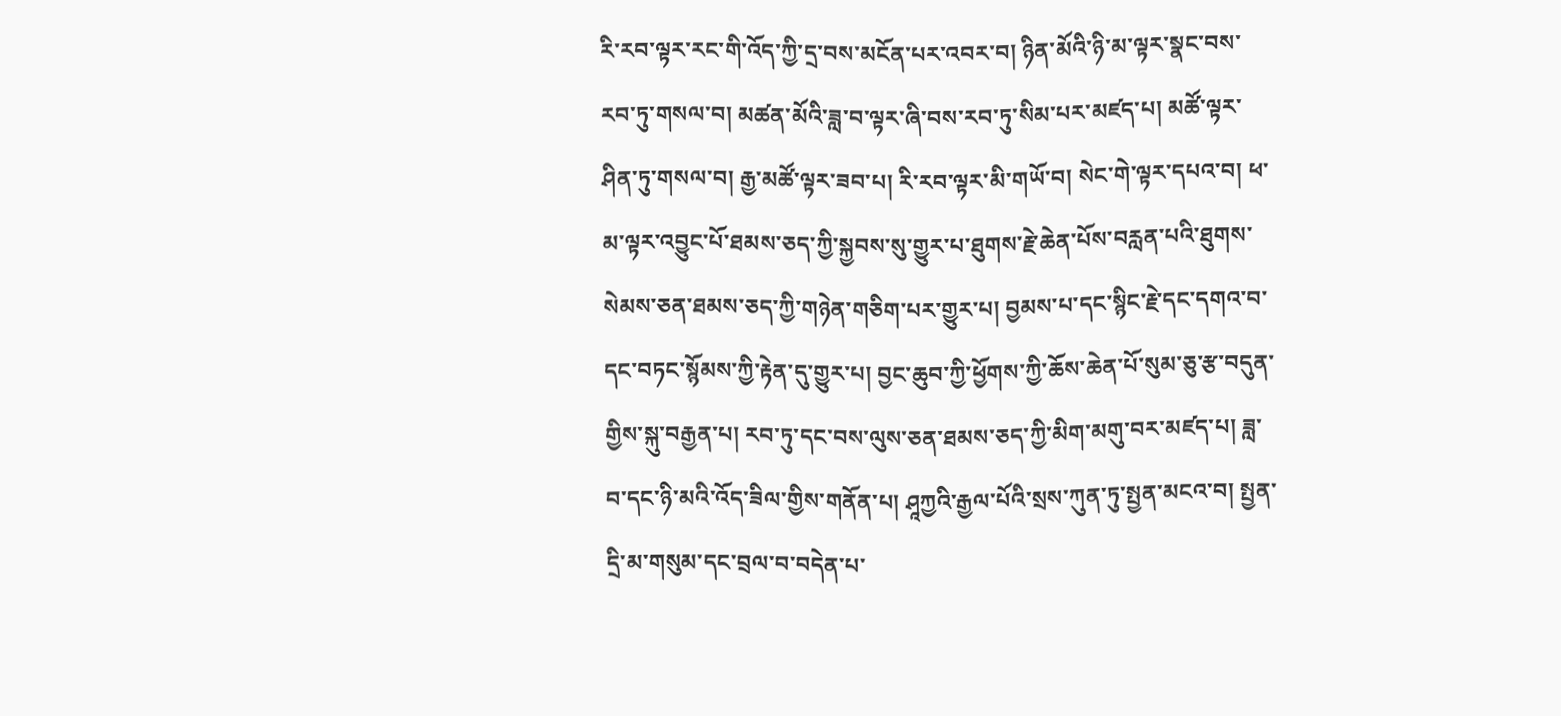རི་རབ་ལྟར་རང་གི་འོད་ཀྱི་དྲ་བས་མངོན་པར་འབར་བ། ཉིན་མོའི་ཉི་མ་ལྟར་སྣང་བས་རབ་ཏུ་གསལ་བ། མཚན་མོའི་ཟླ་བ་ལྟར་ཞི་བས་རབ་ཏུ་སིམ་པར་མཛད་པ། མཚོ་ལྟར་ཤིན་ཏུ་གསལ་བ། རྒྱ་མཚོ་ལྟར་ཟབ་པ། རི་རབ་ལྟར་མི་གཡོ་བ། སེང་གེ་ལྟར་དཔའ་བ། ཕ་མ་ལྟར་འབྱུང་པོ་ཐམས་ཅད་ཀྱི་སྐྱབས་སུ་གྱུར་པ་ཐུགས་རྗེ་ཆེན་པོས་བརླན་པའི་ཐུགས་སེམས་ཅན་ཐམས་ཅད་ཀྱི་གཉེན་གཅིག་པར་གྱུར་པ། བྱམས་པ་དང་སྙིང་རྗེ་དང་དགའ་བ་དང་བཏང་སྙོམས་ཀྱི་རྟེན་དུ་གྱུར་པ། བྱང་ཆུབ་ཀྱི་ཕྱོགས་ཀྱི་ཆོས་ཆེན་པོ་སུམ་ཅུ་རྩ་བདུན་གྱིས་སྐུ་བརྒྱན་པ། རབ་ཏུ་དང་བས་ལུས་ཅན་ཐམས་ཅད་ཀྱི་མིག་མགུ་བར་མཛད་པ། ཟླ་བ་དང་ཉི་མའི་འོད་ཟིལ་གྱིས་གནོན་པ། ཤཱཀྱའི་རྒྱལ་པོའི་སྲས་ཀུན་ཏུ་སྤྱན་མངའ་བ། སྤྱན་དྲི་མ་གསུམ་དང་བྲལ་བ་བདེན་པ་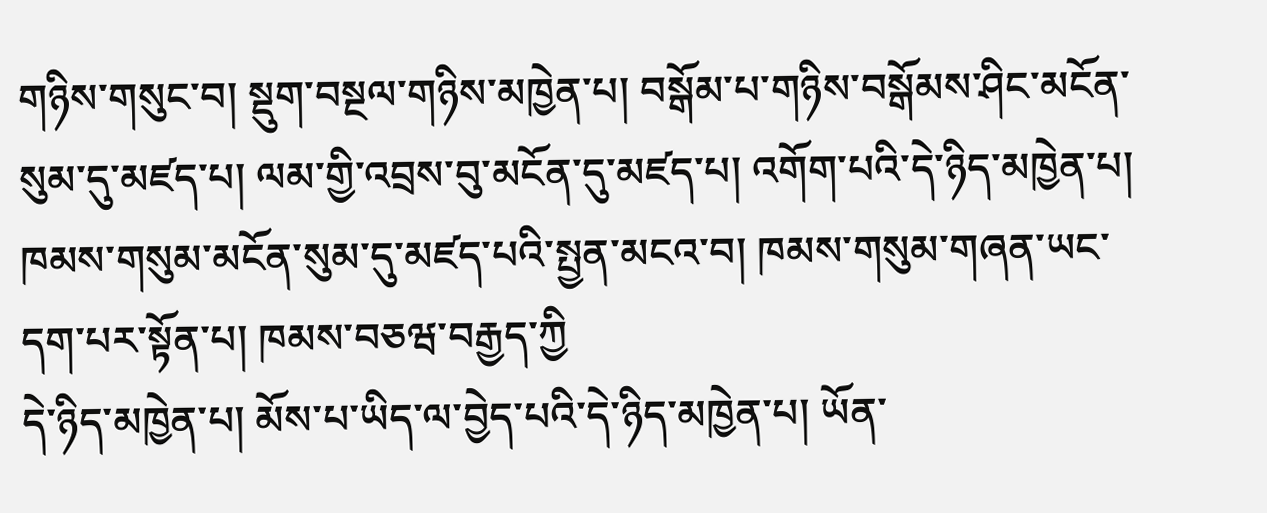གཉིས་གསུང་བ། སྡུག་བསྔལ་གཉིས་མཁྱེན་པ། བསྒོམ་པ་གཉིས་བསྒོམས་ཤིང་མངོན་སུམ་དུ་མཛད་པ། ལམ་གྱི་འབྲས་བུ་མངོན་དུ་མཛད་པ། འགོག་པའི་དེ་ཉིད་མཁྱེན་པ། ཁམས་གསུམ་མངོན་སུམ་དུ་མཛད་པའི་སྤྱན་མངའ་བ། ཁམས་གསུམ་གཞན་ཡང་དག་པར་སྟོན་པ། ཁམས་བཅཝ་བརྒྱད་ཀྱི
དེ་ཉིད་མཁྱེན་པ། མོས་པ་ཡིད་ལ་བྱེད་པའི་དེ་ཉིད་མཁྱེན་པ། ཡོན་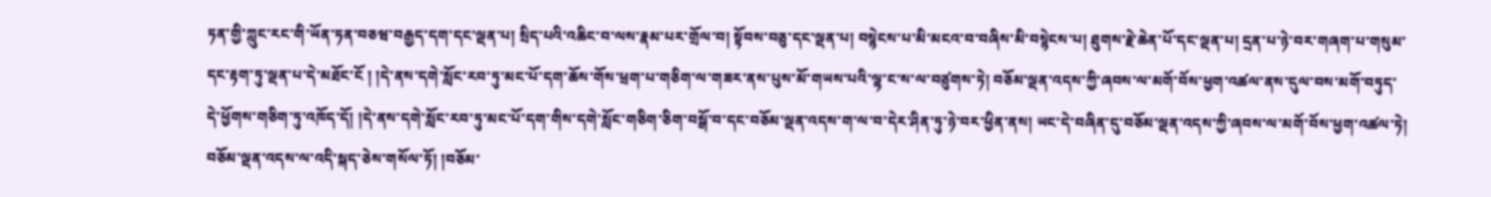ཏན་གྱི་ཀླུང་རང་གི་ཡོན་ཏན་བཅཝ་བརྒྱད་དག་དང་ལྡན་པ། སྲིད་པའི་འཆིང་བ་ལས་རྣམ་པར་གྲོལ་བ། སྟོབས་བཅུ་དང་ལྡན་པ། བསྙེངས་པ་མི་མངའ་བ་བཞིས་མི་བསྙེངས་པ། ཐུགས་རྗེ་ཆེན་པོ་དང་ལྡན་པ། དྲན་པ་ཉེ་བར་གཞག་པ་གསུམ་དང་རྟག་ཏུ་ལྡན་པ་དེ་མཐོང་ངོ ། །དེ་ནས་དགེ་སློང་རབ་ཏུ་མང་པོ་དག་ཆོས་གོས་ཕྲག་པ་གཅིག་ལ་གཟར་ནས་པུས་མོ་གཡས་པའི་ལྷ་ང་ས་ལ་བཙུགས་ཏེ། བཅོམ་ལྡན་འདས་ཀྱི་ཞབས་ལ་མགོ་བོས་ཕྱག་འཚལ་ནས་དུལ་བས་མགོ་བཏུད་དེ་ཕྱོགས་གཅིག་ཏུ་འཁོད་དོ། །དེ་ནས་དགེ་སློང་རབ་ཏུ་མང་པོ་དག་གིས་དགེ་སློང་གཅིག་ཅིག་བསྒོ་བ་དང་བཅོམ་ལྡན་འདས་ག་ལ་བ་དེར་ཤིན་ཏུ་ཉེ་བར་ཕྱིན་ནས། ཡང་དེ་བཞིན་དུ་བཅོམ་ལྡན་འདས་ཀྱི་ཞབས་ལ་མགོ་བོས་ཕྱག་འཚལ་ཏེ། བཅོམ་ལྡན་འདས་ལ་འདི་སྐད་ཅེས་གསོལ་ཏོ། །བཅོམ་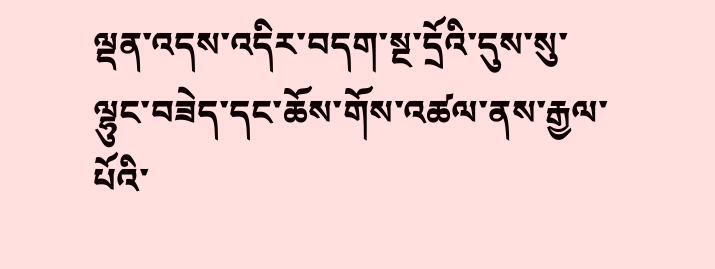ལྡན་འདས་འདིར་བདག་སྔ་དྲོའི་དུས་སུ་ལྷུང་བཟེད་དང་ཆོས་གོས་འཚལ་ནས་རྒྱལ་པོའི་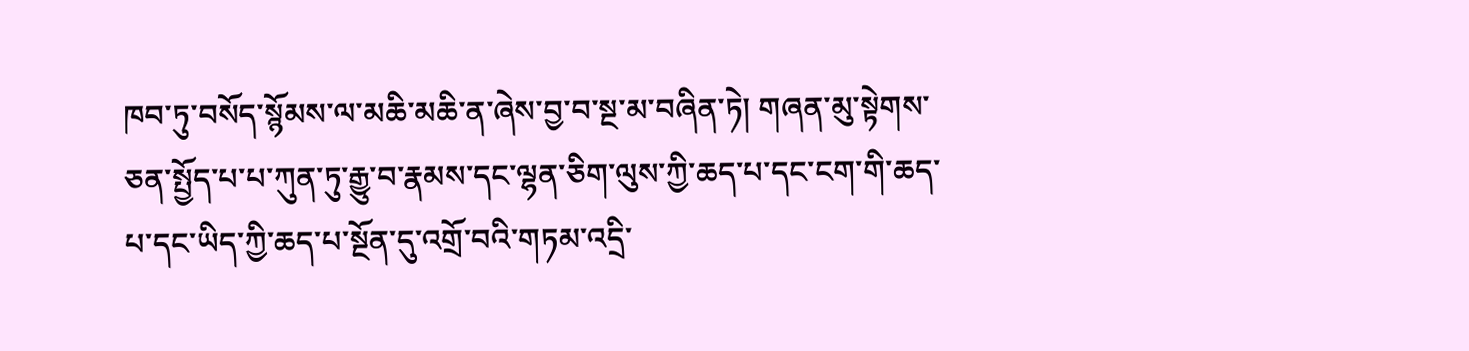ཁབ་ཏུ་བསོད་སྙོམས་ལ་མཆི་མཆི་ན་ཞེས་བྱ་བ་སྔ་མ་བཞིན་ཏེ། གཞན་མུ་སྟེགས་ཅན་སྤྱོད་པ་པ་ཀུན་ཏུ་རྒྱུ་བ་རྣམས་དང་ལྷན་ཅིག་ལུས་ཀྱི་ཆད་པ་དང་ངག་གི་ཆད་པ་དང་ཡིད་ཀྱི་ཆད་པ་སྔོན་དུ་འགྲོ་བའི་གཏམ་འདྲི་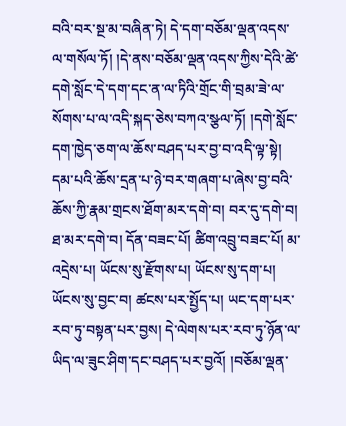བའི་བར་སྔ་མ་བཞིན་ཏེ། དེ་དག་བཅོམ་ལྡན་འདས་ལ་གསོལ་ཏོ། །དེ་ནས་བཅོམ་ལྡན་འདས་ཀྱིས་དེའི་ཚེ་དགེ་སློང་དེ་དག་དང་ན་ལ་ཏིའི་གྲོང་གི་བྲམ་ཟེ་ལ་སོགས་པ་ལ་འདི་སྐད་ཅེས་བཀའ་སྩལ་ཏོ། །དགེ་སློང་དག་ཁྱེད་ཅག་ལ་ཆོས་བཤད་པར་བྱ་བ་འདི་ལྟ་སྟེ། དམ་པའི་ཆོས་དྲན་པ་ཉེ་བར་གཞག་པ་ཞེས་བྱ་བའི་ཆོས་ཀྱི་རྣམ་གྲངས་ཐོག་མར་དགེ་བ། བར་དུ་དགེ་བ། ཐ་མར་དགེ་བ། དོན་བཟང་པོ། ཚིག་འབྲུ་བཟང་པོ། མ་འདྲེས་པ། ཡོངས་སུ་རྫོགས་པ། ཡོངས་སུ་དག་པ། ཡོངས་སུ་བྱང་བ། ཚངས་པར་སྤྱོད་པ། ཡང་དག་པར་རབ་ཏུ་བསྟན་པར་བྱས། དེ་ལེགས་པར་རབ་ཏུ་ཉོན་ལ་ཡིད་ལ་ཟུང་ཤིག་དང་བཤད་པར་བྱའོ། །བཅོམ་ལྡན་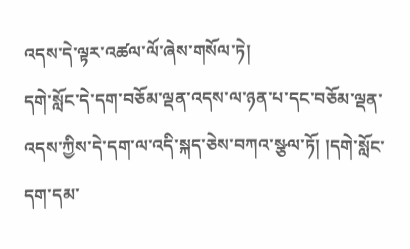འདས་དེ་ལྟར་འཚལ་ལོ་ཞེས་གསོལ་ཏེ།
དགེ་སློང་དེ་དག་བཅོམ་ལྡན་འདས་ལ་ཉན་པ་དང་བཅོམ་ལྡན་འདས་ཀྱིས་དེ་དག་ལ་འདི་སྐད་ཅེས་བཀའ་སྩལ་ཏོ། །དགེ་སློང་དག་དམ་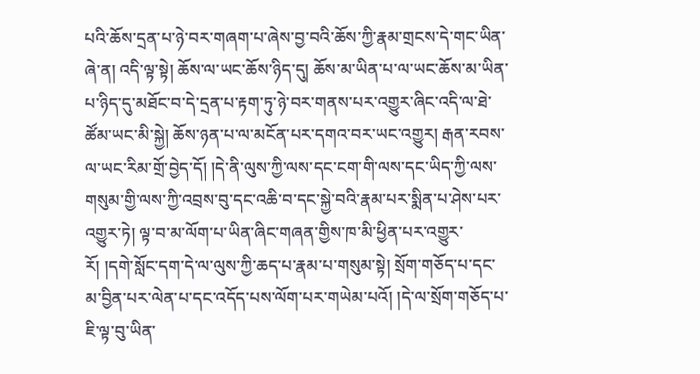པའི་ཆོས་དྲན་པ་ཉེ་བར་གཞག་པ་ཞེས་བྱ་བའི་ཆོས་ཀྱི་རྣམ་གྲངས་དེ་གང་ཡིན་ཞེ་ན། འདི་ལྟ་སྟེ། ཆོས་ལ་ཡང་ཆོས་ཉིད་དུ། ཆོས་མ་ཡིན་པ་ལ་ཡང་ཆོས་མ་ཡིན་པ་ཉིད་དུ་མཐོང་བ་དེ་དྲན་པ་རྟག་ཏུ་ཉེ་བར་གནས་པར་འགྱུར་ཞིང་འདི་ལ་ཐེ་ཚོམ་ཡང་མི་སྐྱེ། ཆོས་ཉན་པ་ལ་མངོན་པར་དགའ་བར་ཡང་འགྱུར། རྒན་རབས་ལ་ཡང་རིམ་གྲོ་བྱེད་དོ། །དེ་ནི་ལུས་ཀྱི་ལས་དང་ངག་གི་ལས་དང་ཡིད་ཀྱི་ལས་གསུམ་གྱི་ལས་ཀྱི་འབྲས་བུ་དང་འཆི་བ་དང་སྐྱེ་བའི་རྣམ་པར་སྨིན་པ་ཤེས་པར་འགྱུར་ཏེ། ལྟ་བ་མ་ལོག་པ་ཡིན་ཞིང་གཞན་གྱིས་ཁ་མི་ཕྱིན་པར་འགྱུར་རོ། །དགེ་སློང་དག་དེ་ལ་ལུས་ཀྱི་ཆད་པ་རྣམ་པ་གསུམ་སྟེ། སྲོག་གཅོད་པ་དང་མ་བྱིན་པར་ལེན་པ་དང་འདོད་པས་ལོག་པར་གཡེམ་པའོ། །དེ་ལ་སྲོག་གཅོད་པ་ཇི་ལྟ་བུ་ཡིན་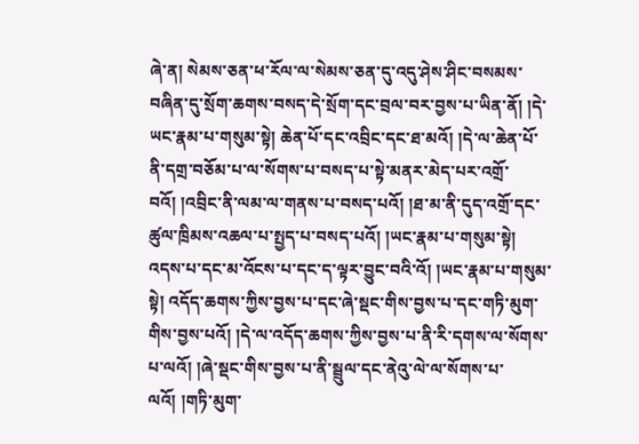ཞེ་ན། སེམས་ཅན་ཕ་རོལ་ལ་སེམས་ཅན་དུ་འདུ་ཤེས་ཤིང་བསམས་བཞིན་དུ་སྲོག་ཆགས་བསད་དེ་སྲོག་དང་བྲལ་བར་བྱས་པ་ཡིན་ནོ། །དེ་ཡང་རྣམ་པ་གསུམ་སྟེ། ཆེན་པོ་དང་འབྲིང་དང་ཐ་མའོ། །དེ་ལ་ཆེན་པོ་ནི་དགྲ་བཅོམ་པ་ལ་སོགས་པ་བསད་པ་སྟེ་མནར་མེད་པར་འགྲོ་བའོ། །འབྲིང་ནི་ལམ་ལ་གནས་པ་བསད་པའོ། །ཐ་མ་ནི་དུད་འགྲོ་དང་ཚུལ་ཁྲིམས་འཆལ་པ་སྤྱད་པ་བསད་པའོ། །ཡང་རྣམ་པ་གསུམ་སྟེ། འདས་པ་དང་མ་འོངས་པ་དང་ད་ལྟར་བྱུང་བའི་འོ། །ཡང་རྣམ་པ་གསུམ་སྟེ། འདོད་ཆགས་ཀྱིས་བྱས་པ་དང་ཞེ་སྡང་གིས་བྱས་པ་དང་གཏི་མུག་གིས་བྱས་པའོ། །དེ་ལ་འདོད་ཆགས་ཀྱིས་བྱས་པ་ནི་རི་དགས་ལ་སོགས་པ་ལའོ། །ཞེ་སྡང་གིས་བྱས་པ་ནི་སྦྲུལ་དང་ནེའུ་ལེ་ལ་སོགས་པ་ལའོ། །གཏི་མུག་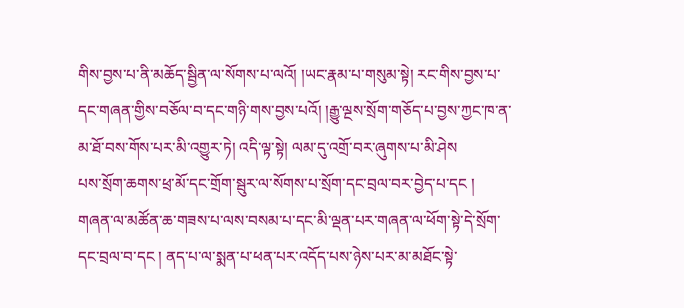གིས་བྱས་པ་ནི་མཆོད་སྦྱིན་ལ་སོགས་པ་ལའོ། །ཡང་རྣམ་པ་གསུམ་སྟེ། རང་གིས་བྱས་པ་དང་གཞན་གྱིས་བཅོལ་བ་དང་གཉི་གས་བྱས་པའོ། །རྒྱུ་ལྔས་སྲོག་གཅོད་པ་བྱས་ཀྱང་ཁ་ན་མ་ཐོ་བས་གོས་པར་མི་འགྱུར་ཏེ། འདི་ལྟ་སྟེ། ལམ་དུ་འགྲོ་བར་ཞུགས་པ་མི་ཤེས
པས་སྲོག་ཆགས་ཕྲ་མོ་དང་གྲོག་སྦུར་ལ་སོགས་པ་སྲོག་དང་བྲལ་བར་བྱེད་པ་དང ། གཞན་ལ་མཚོན་ཆ་གཟས་པ་ལས་བསམ་པ་དང་མི་ལྡན་པར་གཞན་ལ་ཕོག་སྟེ་དེ་སྲོག་དང་བྲལ་བ་དང ། ནད་པ་ལ་སྨན་པ་ཕན་པར་འདོད་པས་ཉེས་པར་མ་མཐོང་སྟེ་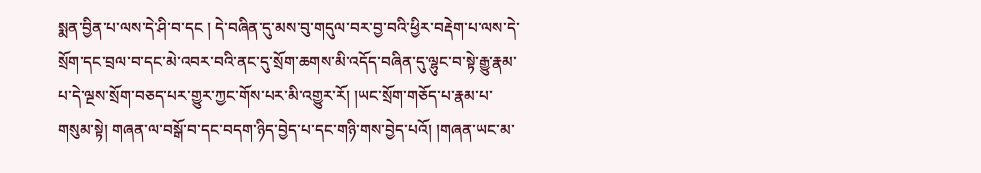སྨན་བྱིན་པ་ལས་དེ་ཤི་བ་དང ། དེ་བཞིན་དུ་མས་བུ་གདུལ་བར་བྱ་བའི་ཕྱིར་བརྡེག་པ་ལས་དེ་སྲོག་དང་བྲལ་བ་དང་མེ་འབར་བའི་ནང་དུ་སྲོག་ཆགས་མི་འདོད་བཞིན་དུ་ལྷུང་བ་སྟེ་རྒྱུ་རྣམ་པ་དེ་ལྔས་སྲོག་བཅད་པར་གྱུར་ཀྱང་གོས་པར་མི་འགྱུར་རོ། །ཡང་སྲོག་གཅོད་པ་རྣམ་པ་གསུམ་སྟེ། གཞན་ལ་བསྒོ་བ་དང་བདག་ཉིད་བྱེད་པ་དང་གཉི་གས་བྱེད་པའོ། །གཞན་ཡང་མ་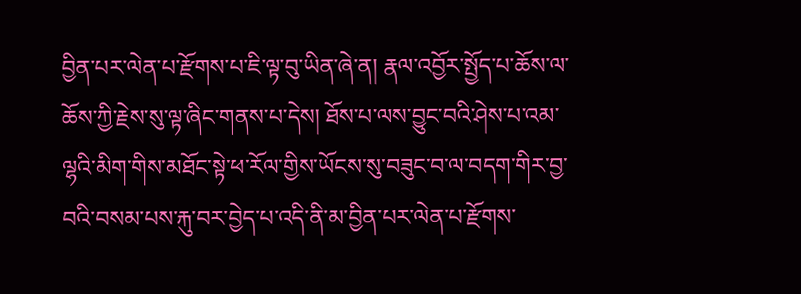བྱིན་པར་ལེན་པ་རྫོགས་པ་ཇི་ལྟ་བུ་ཡིན་ཞེ་ན། རྣལ་འབྱོར་སྤྱོད་པ་ཆོས་ལ་ཆོས་ཀྱི་རྗེས་སུ་ལྟ་ཞིང་གནས་པ་དེས། ཐོས་པ་ལས་བྱུང་བའི་ཤེས་པ་འམ་ལྷའི་མིག་གིས་མཐོང་སྟེ་ཕ་རོལ་གྱིས་ཡོངས་སུ་བཟུང་བ་ལ་བདག་གིར་བྱ་བའི་བསམ་པས་རྐུ་བར་བྱེད་པ་འདི་ནི་མ་བྱིན་པར་ལེན་པ་རྫོགས་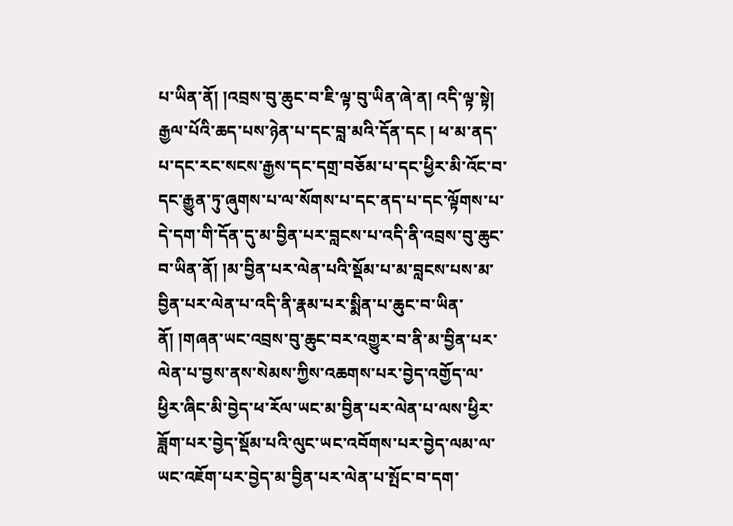པ་ཡིན་ནོ། །འབྲས་བུ་ཆུང་བ་ཇི་ལྟ་བུ་ཡིན་ཞེ་ན། འདི་ལྟ་སྟེ། རྒྱལ་པོའི་ཆད་པས་ཉེན་པ་དང་བླ་མའི་དོན་དང ། ཕ་མ་ནད་པ་དང་རང་སངས་རྒྱས་དང་དགྲ་བཅོམ་པ་དང་ཕྱིར་མི་འོང་བ་དང་རྒྱུན་ཏུ་ཞུགས་པ་ལ་སོགས་པ་དང་ནད་པ་དང་ལྟོགས་པ་དེ་དག་གི་དོན་དུ་མ་བྱིན་པར་བླངས་པ་འདི་ནི་འབྲས་བུ་ཆུང་བ་ཡིན་ནོ། །མ་བྱིན་པར་ལེན་པའི་སྡོམ་པ་མ་བླངས་པས་མ་བྱིན་པར་ལེན་པ་འདི་ནི་རྣམ་པར་སྨིན་པ་ཆུང་བ་ཡིན་ནོ། །གཞན་ཡང་འབྲས་བུ་ཆུང་བར་འགྱུར་བ་ནི་མ་བྱིན་པར་ལེན་པ་བྱས་ནས་སེམས་ཀྱིས་འཆགས་པར་བྱེད་འགྱོད་ལ་ཕྱིར་ཞིང་མི་བྱེད་ཕ་རོལ་ཡང་མ་བྱིན་པར་ལེན་པ་ལས་ཕྱིར་ཟློག་པར་བྱེད་སྡོམ་པའི་ལུང་ཡང་འབོགས་པར་བྱེད་ལམ་ལ་ཡང་འཇོག་པར་བྱེད་མ་བྱིན་པར་ལེན་པ་སྤོང་བ་དག་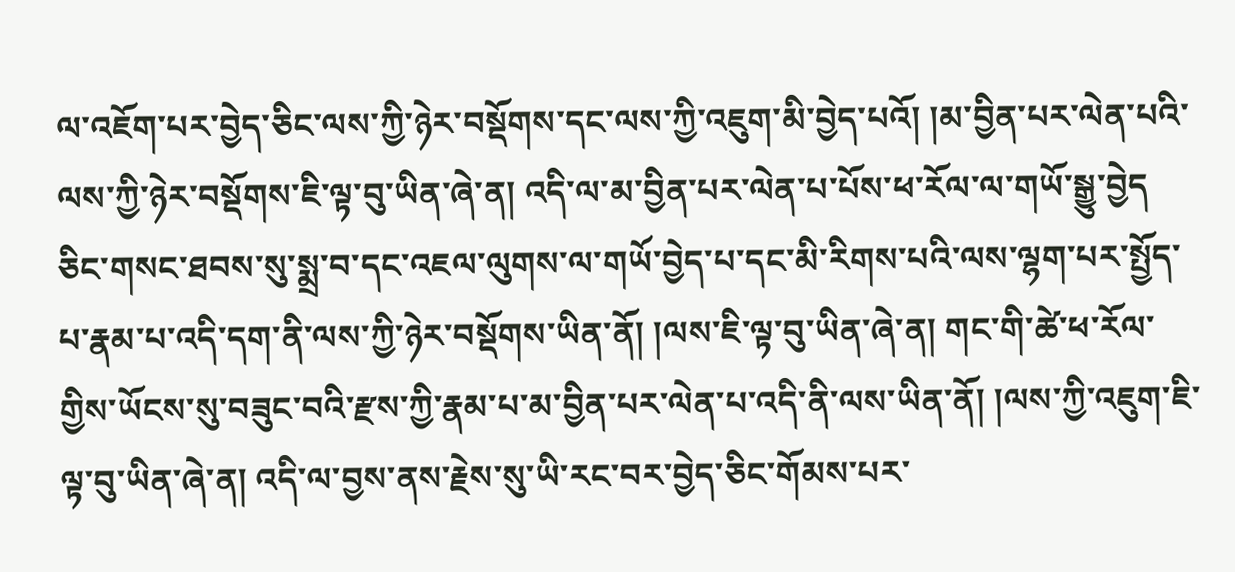ལ་འཇོག་པར་བྱེད་ཅིང་ལས་ཀྱི་ཉེར་བསྡོགས་དང་ལས་ཀྱི་འཇུག་མི་བྱེད་པའོ། །མ་བྱིན་པར་ལེན་པའི་ལས་ཀྱི་ཉེར་བསྡོགས་ཇི་ལྟ་བུ་ཡིན་ཞེ་ན། འདི་ལ་མ་བྱིན་པར་ལེན་པ་པོས་ཕ་རོལ་ལ་གཡོ་སྒྱུ་བྱེད
ཅིང་གསང་ཐབས་སུ་སྨྲ་བ་དང་འཇལ་ལུགས་ལ་གཡོ་བྱེད་པ་དང་མི་རིགས་པའི་ལས་ལྷག་པར་སྤྱོད་པ་རྣམ་པ་འདི་དག་ནི་ལས་ཀྱི་ཉེར་བསྡོགས་ཡིན་ནོ། །ལས་ཇི་ལྟ་བུ་ཡིན་ཞེ་ན། གང་གི་ཚེ་ཕ་རོལ་གྱིས་ཡོངས་སུ་བཟུང་བའི་རྫས་ཀྱི་རྣམ་པ་མ་བྱིན་པར་ལེན་པ་འདི་ནི་ལས་ཡིན་ནོ། །ལས་ཀྱི་འཇུག་ཇི་ལྟ་བུ་ཡིན་ཞེ་ན། འདི་ལ་བྱས་ནས་རྗེས་སུ་ཡི་རང་བར་བྱེད་ཅིང་གོམས་པར་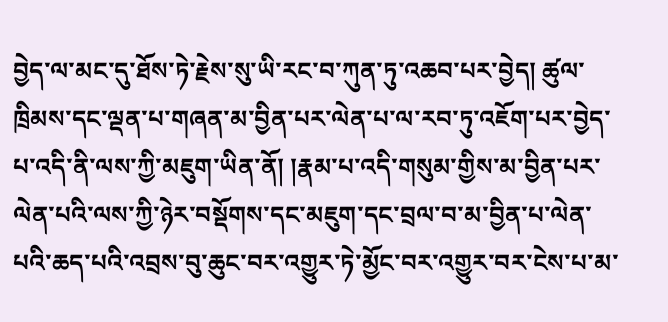བྱེད་ལ་མང་དུ་ཐོས་ཏེ་རྗེས་སུ་ཡི་རང་བ་ཀུན་ཏུ་འཆབ་པར་བྱེད། ཚུལ་ཁྲིམས་དང་ལྡན་པ་གཞན་མ་བྱིན་པར་ལེན་པ་ལ་རབ་ཏུ་འཇོག་པར་བྱེད་པ་འདི་ནི་ལས་ཀྱི་མཇུག་ཡིན་ནོ། །རྣམ་པ་འདི་གསུམ་གྱིས་མ་བྱིན་པར་ལེན་པའི་ལས་ཀྱི་ཉེར་བསྡོགས་དང་མཇུག་དང་བྲལ་བ་མ་བྱིན་པ་ལེན་པའི་ཆད་པའི་འབྲས་བུ་ཆུང་བར་འགྱུར་ཏེ་མྱོང་བར་འགྱུར་བར་ངེས་པ་མ་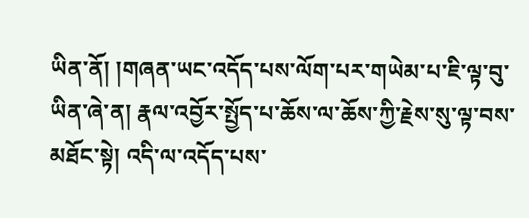ཡིན་ནོ། །གཞན་ཡང་འདོད་པས་ལོག་པར་གཡེམ་པ་ཇི་ལྟ་བུ་ཡིན་ཞེ་ན། རྣལ་འབྱོར་སྤྱོད་པ་ཆོས་ལ་ཆོས་ཀྱི་རྗེས་སུ་ལྟ་བས་མཐོང་སྟེ། འདི་ལ་འདོད་པས་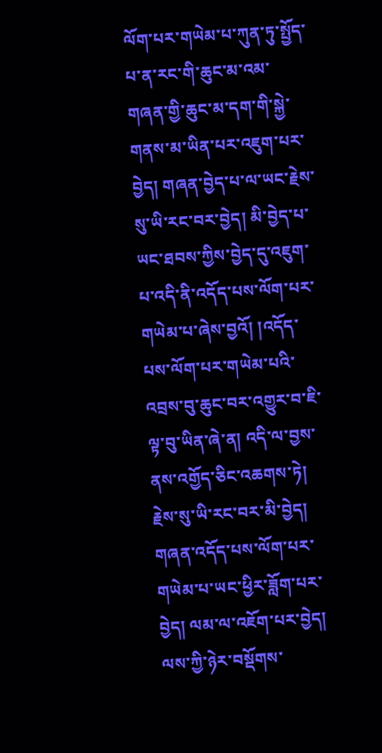ལོག་པར་གཡེམ་པ་ཀུན་ཏུ་སྤྱོད་པ་ན་རང་གི་ཆུང་མ་འམ་གཞན་གྱི་ཆུང་མ་དག་གི་སྐྱེ་གནས་མ་ཡིན་པར་འཇུག་པར་བྱེད། གཞན་བྱེད་པ་ལ་ཡང་རྗེས་སུ་ཡི་རང་བར་བྱེད། མི་བྱེད་པ་ཡང་ཐབས་ཀྱིས་བྱེད་དུ་འཇུག་པ་འདི་ནི་འདོད་པས་ལོག་པར་གཡེམ་པ་ཞེས་བྱའོ། །འདོད་པས་ལོག་པར་གཡེམ་པའི་འབྲས་བུ་ཆུང་བར་འགྱུར་བ་ཇི་ལྟ་བུ་ཡིན་ཞེ་ན། འདི་ལ་བྱས་ནས་འགྱོད་ཅིང་འཆགས་ཏེ། རྗེས་སུ་ཡི་རང་བར་མི་བྱེད། གཞན་འདོད་པས་ལོག་པར་གཡེམ་པ་ཡང་ཕྱིར་ཟློག་པར་བྱེད། ལམ་ལ་འཇོག་པར་བྱེད། ལས་ཀྱི་ཉེར་བསྡོགས་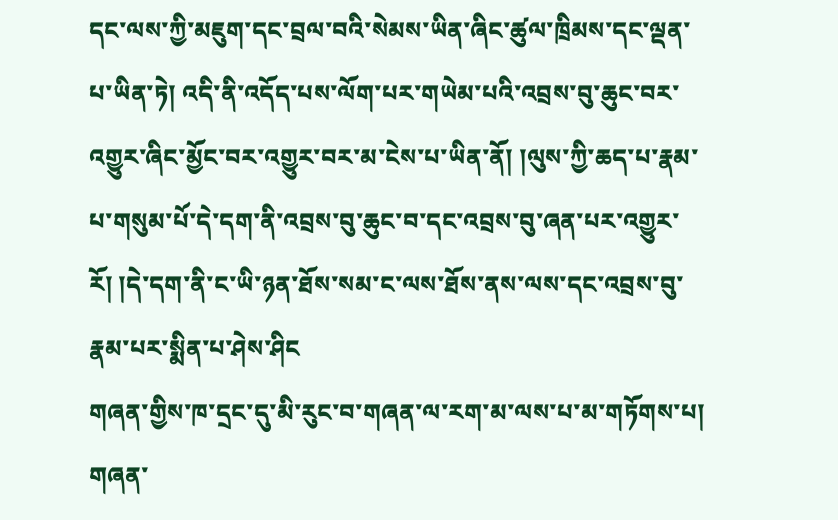དང་ལས་ཀྱི་མཇུག་དང་བྲལ་བའི་སེམས་ཡིན་ཞིང་ཚུལ་ཁྲིམས་དང་ལྡན་པ་ཡིན་ཏེ། འདི་ནི་འདོད་པས་ལོག་པར་གཡེམ་པའི་འབྲས་བུ་ཆུང་བར་འགྱུར་ཞིང་མྱོང་བར་འགྱུར་བར་མ་ངེས་པ་ཡིན་ནོ། །ལུས་ཀྱི་ཆད་པ་རྣམ་པ་གསུམ་པོ་དེ་དག་ནི་འབྲས་བུ་ཆུང་བ་དང་འབྲས་བུ་ཞན་པར་འགྱུར་རོ། །དེ་དག་ནི་ང་ཡི་ཉན་ཐོས་སམ་ང་ལས་ཐོས་ནས་ལས་དང་འབྲས་བུ་རྣམ་པར་སྨིན་པ་ཤེས་ཤིང
གཞན་གྱིས་ཁ་དྲང་དུ་མི་རུང་བ་གཞན་ལ་རག་མ་ལས་པ་མ་གཏོགས་པ། གཞན་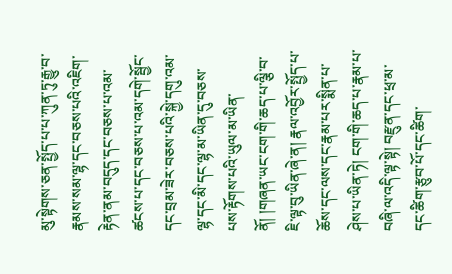མུ་སྟེགས་ཅན་སྤྱོད་པ་པ་ཀུན་ཏུ་རྒྱུ་བ་རྣམས་སམ་ལྷ་དང་བཅས་པའི་འཇིག་རྟེན་ནམ་བདུད་དང་བཅས་པ་འམ་ཚངས་པ་དང་བཅས་པ་འམ་དགེ་སྦྱོང་དང་བྲམ་ཟེར་བཅས་པའི་སྐྱེ་དགུ་འམ་ལྷ་དང་མི་དང་ལྷ་མ་ཡིན་དུ་བཅས་པས་རྟོགས་པའི་ཡུལ་མ་ཡིན་ནོ། །གཞན་ཡང་ངག་གི་ཆད་པ་ལྕི་བ་ཇི་ལྟ་བུ་ཡིན་ཞེ་ན། རྣལ་འབྱོར་སྤྱོད་པ་ཆོས་དང་ལས་དང་རྣམ་པར་སྨིན་པ་ཤེས་པ་ཡིན་ཏེ། ངག་གི་ཆད་པ་རྣམ་པ་བཞི་ལ་འདི་ལྟ་སྟེ། བརྫུན་དང་ཕྲ་མ་དང་ཚིག་རྩུབ་པོ་དང་ཚིག་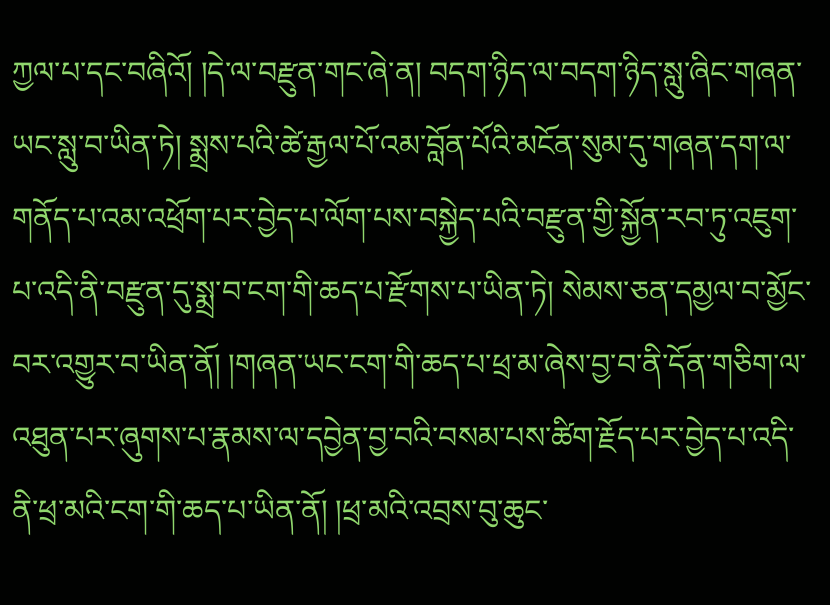ཀྱལ་པ་དང་བཞིའོ། །དེ་ལ་བརྫུན་གང་ཞེ་ན། བདག་ཉིད་ལ་བདག་ཉིད་སླུ་ཞིང་གཞན་ཡང་སླུ་བ་ཡིན་ཏེ། སྨྲས་པའི་ཚེ་རྒྱལ་པོ་འམ་བློན་པོའི་མངོན་སུམ་དུ་གཞན་དག་ལ་གནོད་པ་འམ་འཕྲོག་པར་བྱེད་པ་ལོག་པས་བསྐྱེད་པའི་བརྫུན་གྱི་སྐྱོན་རབ་ཏུ་འཇུག་པ་འདི་ནི་བརྫུན་དུ་སྨྲ་བ་ངག་གི་ཆད་པ་རྫོགས་པ་ཡིན་ཏེ། སེམས་ཅན་དམྱལ་བ་མྱོང་བར་འགྱུར་བ་ཡིན་ནོ། །གཞན་ཡང་ངག་གི་ཆད་པ་ཕྲ་མ་ཞེས་བྱ་བ་ནི་དོན་གཅིག་ལ་འཐུན་པར་ཞུགས་པ་རྣམས་ལ་དབྱེན་བྱ་བའི་བསམ་པས་ཚིག་རྗོད་པར་བྱེད་པ་འདི་ནི་ཕྲ་མའི་ངག་གི་ཆད་པ་ཡིན་ནོ། །ཕྲ་མའི་འབྲས་བུ་ཆུང་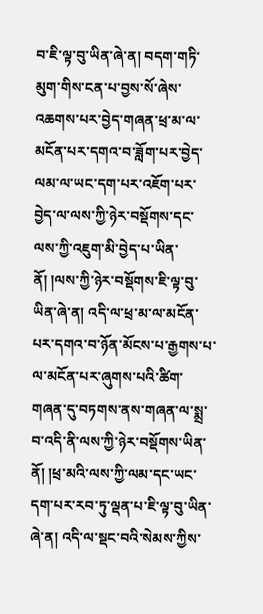བ་ཇི་ལྟ་བུ་ཡིན་ཞེ་ན། བདག་གཏི་མུག་གིས་ངན་པ་བྱས་སོ་ཞེས་འཆགས་པར་བྱེད་གཞན་ཕྲ་མ་ལ་མངོན་པར་དགའ་བ་ཟློག་པར་བྱེད་ལམ་ལ་ཡང་དག་པར་འཇོག་པར་བྱེད་ལ་ལས་ཀྱི་ཉེར་བསྡོགས་དང་ལས་ཀྱི་འཇུག་མི་བྱེད་པ་ཡིན་ནོ། །ལས་ཀྱི་ཉེར་བསྡོགས་ཇི་ལྟ་བུ་ཡིན་ཞེ་ན། འདི་ལ་ཕྲ་མ་ལ་མངོན་པར་དགའ་བ་ཉོན་མོངས་པ་རྒྱགས་པ་ལ་མངོན་པར་ཞུགས་པའི་ཚིག་གཞན་དུ་བཏགས་ནས་གཞན་ལ་སྨྲ་བ་འདི་ནི་ལས་ཀྱི་ཉེར་བསྡོགས་ཡིན་ནོ། །ཕྲ་མའི་ལས་ཀྱི་ལམ་དང་ཡང་དག་པར་རབ་ཏུ་ལྡན་པ་ཇི་ལྟ་བུ་ཡིན་ཞེ་ན། འདི་ལ་སྡང་བའི་སེམས་ཀྱིས་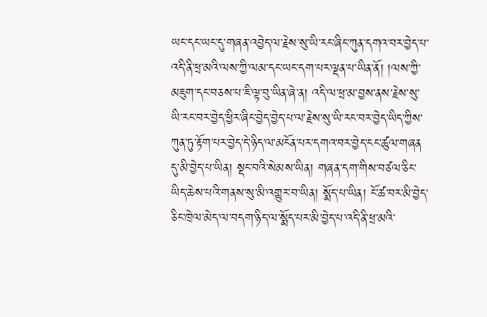ཡང་དང་ཡང་དུ་གཞན་འབྱེད་ལ་རྗེས་སུ་ཡི་རང་ཞིང་ཀུན་དགའ་བར་བྱེད་པ་འདི་ནི་ཕྲ་མའི་ལས་ཀྱི་ལམ་དང་ཡང་དག་པར་ལྡན་པ་ཡིན་ནོ། །ལས་ཀྱི་མཇུག་དང་བཅས་པ་ཇི་ལྟ་བུ་ཡིན་ཞེ་ན། འདི་ལ་ཕྲ་མ་བྱས་ནས་རྗེས་སུ་ཡི་རང་བར་བྱེད་ཕྱིར་ཞིང་བྱེད་བྱེད་པ་ལ་རྗེས་སུ་ཡི་རང་བར་བྱེད་ཡིད་ཀྱིས་ཀུན་ཏུ་རྟོག་པར་བྱེད་དེ་ཉིད་ལ་མངོན་པར་དགའ་བར་བྱེད་ངང་ཚུལ་གཞན
དུ་མི་བྱེད་པ་ཡིན། སྡང་བའི་སེམས་ཡིན། གཞན་དག་གིས་བཙལ་ཅིང་ཡིད་ཆེས་པའི་གནས་སུ་མི་འགྱུར་བ་ཡིན། སྨོད་པ་ཡིན། ངོ་ཚ་བར་མི་བྱེད་ཅིང་ཁྲེལ་མེད་ལ་བདག་ཉིད་ལ་སྨོད་པར་མི་བྱེད་པ་འདི་ནི་ཕྲ་མའི་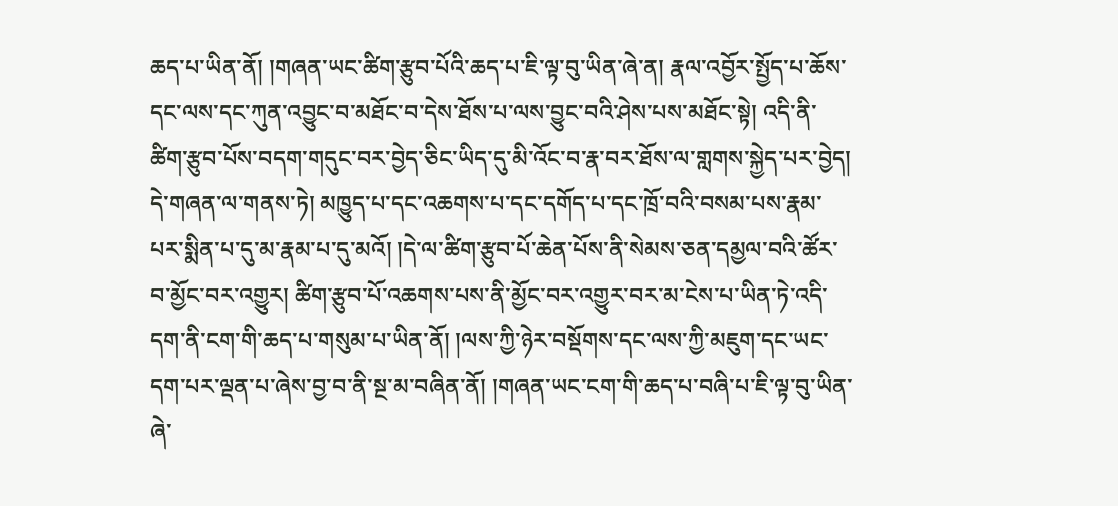ཆད་པ་ཡིན་ནོ། །གཞན་ཡང་ཚིག་རྩུབ་པོའི་ཆད་པ་ཇི་ལྟ་བུ་ཡིན་ཞེ་ན། རྣལ་འབྱོར་སྤྱོད་པ་ཆོས་དང་ལས་དང་ཀུན་འབྱུང་བ་མཐོང་བ་དེས་ཐོས་པ་ལས་བྱུང་བའི་ཤེས་པས་མཐོང་སྟེ། འདི་ནི་ཚིག་རྩུབ་པོས་བདག་གདུང་བར་བྱེད་ཅིང་ཡིད་དུ་མི་འོང་བ་རྣ་བར་ཐོས་ལ་གླགས་སྐྱེད་པར་བྱེད། དེ་གཞན་ལ་གནས་ཏེ། མཁྱུད་པ་དང་འཆགས་པ་དང་དགོད་པ་དང་ཁྲོ་བའི་བསམ་པས་རྣམ་པར་སྨིན་པ་དུ་མ་རྣམ་པ་དུ་མའོ། །དེ་ལ་ཚིག་རྩུབ་པོ་ཆེན་པོས་ནི་སེམས་ཅན་དམྱལ་བའི་ཚོར་བ་མྱོང་བར་འགྱུར། ཚིག་རྩུབ་པོ་འཆགས་པས་ནི་མྱོང་བར་འགྱུར་བར་མ་ངེས་པ་ཡིན་ཏེ་འདི་དག་ནི་ངག་གི་ཆད་པ་གསུམ་པ་ཡིན་ནོ། །ལས་ཀྱི་ཉེར་བསྡོགས་དང་ལས་ཀྱི་མཇུག་དང་ཡང་དག་པར་ལྡན་པ་ཞེས་བྱ་བ་ནི་སྔ་མ་བཞིན་ནོ། །གཞན་ཡང་ངག་གི་ཆད་པ་བཞི་པ་ཇི་ལྟ་བུ་ཡིན་ཞེ་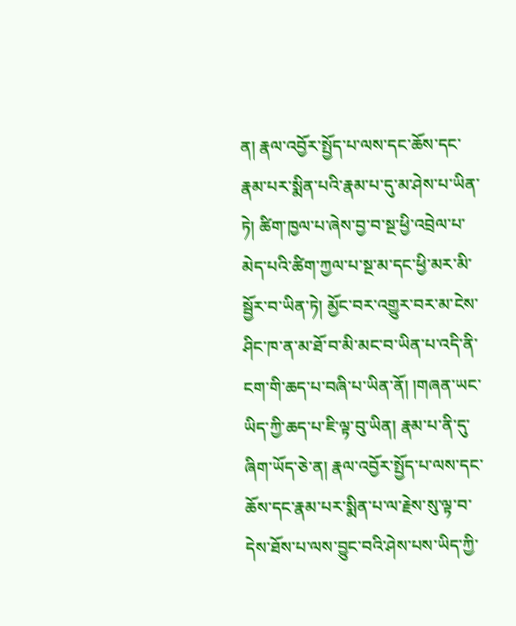ན། རྣལ་འབྱོར་སྤྱོད་པ་ལས་དང་ཆོས་དང་རྣམ་པར་སྨིན་པའི་རྣམ་པ་དུ་མ་ཤེས་པ་ཡིན་ཏེ། ཚིག་ཁྱལ་པ་ཞེས་བྱ་བ་སྔ་ཕྱི་འབྲེལ་པ་མེད་པའི་ཚིག་ཀྱལ་པ་སྔ་མ་དང་ཕྱི་མར་མི་སྦྱོར་བ་ཡིན་ཏེ། མྱོང་བར་འགྱུར་བར་མ་ངེས་ཤིང་ཁ་ན་མ་ཐོ་བ་མི་མང་བ་ཡིན་པ་འདི་ནི་ངག་གི་ཆད་པ་བཞི་པ་ཡིན་ནོ། །གཞན་ཡང་ཡིད་ཀྱི་ཆད་པ་ཇི་ལྟ་བུ་ཡིན། རྣམ་པ་ནི་དུ་ཞིག་ཡོད་ཅེ་ན། རྣལ་འབྱོར་སྤྱོད་པ་ལས་དང་ཆོས་དང་རྣམ་པར་སྨིན་པ་ལ་རྗེས་སུ་ལྟ་བ་དེས་ཐོས་པ་ལས་བྱུང་བའི་ཤེས་པས་ཡིད་ཀྱི་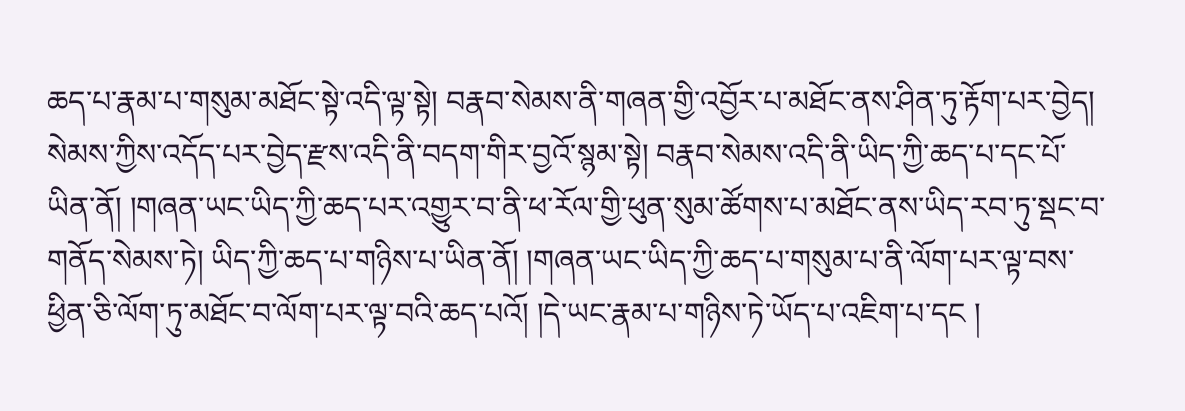ཆད་པ་རྣམ་པ་གསུམ་མཐོང་སྟེ་འདི་ལྟ་སྟེ། བརྣབ་སེམས་ནི་གཞན་གྱི་འབྱོར་པ་མཐོང་ནས་ཤིན་ཏུ་རྟོག་པར་བྱེད། སེམས་ཀྱིས་འདོད་པར་བྱེད་རྫས་འདི་ནི་བདག་གིར་བྱའོ་སྙམ་སྟེ། བརྣབ་སེམས་འདི་ནི་ཡིད་ཀྱི་ཆད་པ་དང་པོ་ཡིན་ནོ། །གཞན་ཡང་ཡིད་ཀྱི་ཆད་པར་འགྱུར་བ་ནི་ཕ་རོལ་གྱི་ཕུན་སུམ་ཚོགས་པ་མཐོང་ནས་ཡིད་རབ་ཏུ་སྡང་བ་གནོད་སེམས་ཏེ། ཡིད་ཀྱི་ཆད་པ་གཉིས་པ་ཡིན་ནོ། །གཞན་ཡང་ཡིད་ཀྱི་ཆད་པ་གསུམ་པ་ནི་ལོག་པར་ལྟ་བས་ཕྱིན་ཅི་ལོག་ཏུ་མཐོང་བ་ལོག་པར་ལྟ་བའི་ཆད་པའོ། །དེ་ཡང་རྣམ་པ་གཉིས་ཏེ་ཡོད་པ་འཇིག་པ་དང །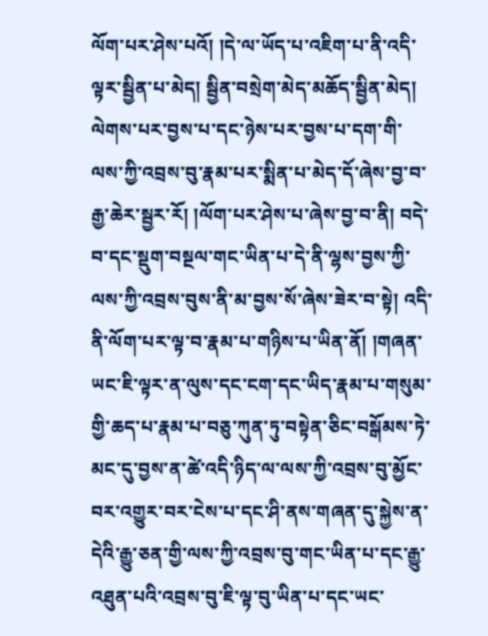ལོག་པར་ཤེས་པའོ། །དེ་ལ་ཡོད་པ་འཇིག་པ་ནི་འདི་ལྟར་སྦྱིན་པ་མེད། སྦྱིན་བསྲེག་མེད་མཆོད་སྦྱིན་མེད། ལེགས་པར་བྱས་པ་དང་ཉེས་པར་བྱས་པ་དག་གི་ལས་ཀྱི་འབྲས་བུ་རྣམ་པར་སྨིན་པ་མེད་དོ་ཞེས་བྱ་བ་རྒྱ་ཆེར་སྦྱར་རོ། །ལོག་པར་ཤེས་པ་ཞེས་བྱ་བ་ནི། བདེ་བ་དང་སྡུག་བསྔལ་གང་ཡིན་པ་དེ་ནི་ལྷས་བྱས་ཀྱི་ལས་ཀྱི་འབྲས་བུས་ནི་མ་བྱས་སོ་ཞེས་ཟེར་བ་སྟེ། འདི་ནི་ལོག་པར་ལྟ་བ་རྣམ་པ་གཉིས་པ་ཡིན་ནོ། །གཞན་ཡང་ཇི་ལྟར་ན་ལུས་དང་ངག་དང་ཡིད་རྣམ་པ་གསུམ་གྱི་ཆད་པ་རྣམ་པ་བཅུ་ཀུན་ཏུ་བསྟེན་ཅིང་བསྒོམས་ཏེ་མང་དུ་བྱས་ན་ཚེ་འདི་ཉིད་ལ་ལས་ཀྱི་འབྲས་བུ་མྱོང་བར་འགྱུར་བར་ངེས་པ་དང་ཤི་ནས་གཞན་དུ་སྐྱེས་ན་དེའི་རྒྱུ་ཅན་གྱི་ལས་ཀྱི་འབྲས་བུ་གང་ཡིན་པ་དང་རྒྱུ་འཐུན་པའི་འབྲས་བུ་ཇི་ལྟ་བུ་ཡིན་པ་དང་ཡང་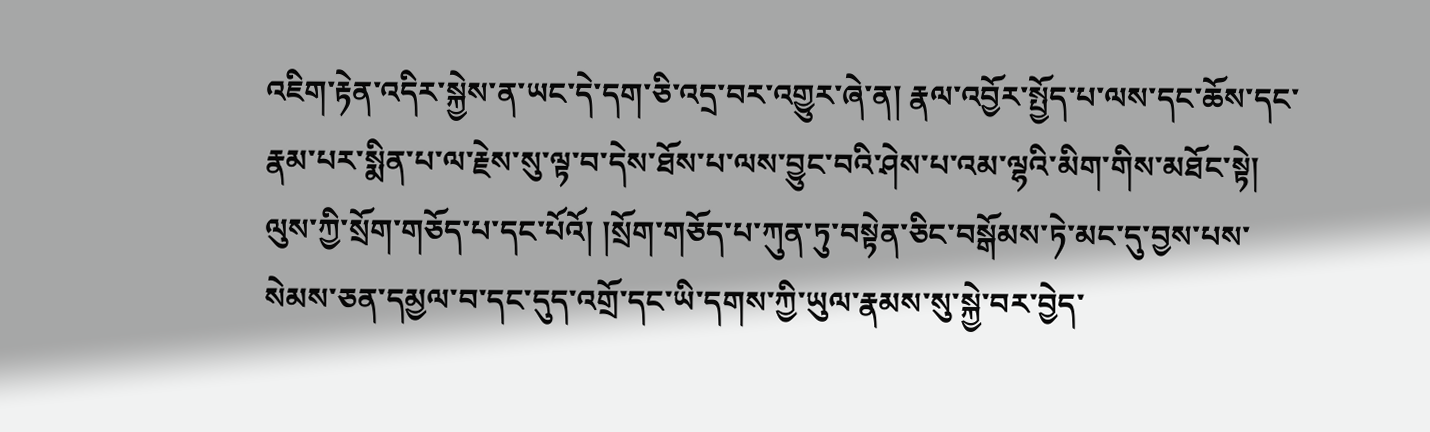འཇིག་རྟེན་འདིར་སྐྱེས་ན་ཡང་དེ་དག་ཅི་འདྲ་བར་འགྱུར་ཞེ་ན། རྣལ་འབྱོར་སྤྱོད་པ་ལས་དང་ཆོས་དང་རྣམ་པར་སྨིན་པ་ལ་རྗེས་སུ་ལྟ་བ་དེས་ཐོས་པ་ལས་བྱུང་བའི་ཤེས་པ་འམ་ལྷའི་མིག་གིས་མཐོང་སྟེ། ལུས་ཀྱི་སྲོག་གཅོད་པ་དང་པོའོ། །སྲོག་གཅོད་པ་ཀུན་ཏུ་བསྟེན་ཅིང་བསྒོམས་ཏེ་མང་དུ་བྱས་པས་སེམས་ཅན་དམྱལ་བ་དང་དུད་འགྲོ་དང་ཡི་དགས་ཀྱི་ཡུལ་རྣམས་སུ་སྐྱེ་བར་བྱེད་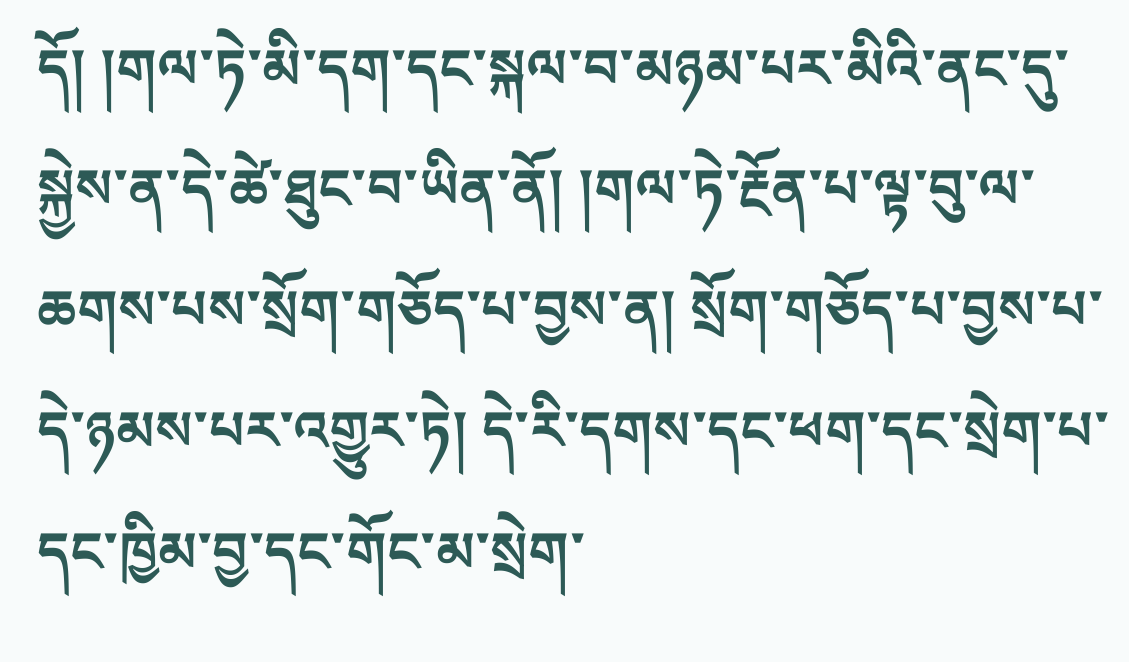དོ། །གལ་ཏེ་མི་དག་དང་སྐལ་བ་མཉམ་པར་མིའི་ནང་དུ་སྐྱེས་ན་དེ་ཚེ་ཐུང་བ་ཡིན་ནོ། །གལ་ཏེ་རྔོན་པ་ལྟ་བུ་ལ་ཆགས་པས་སྲོག་གཅོད་པ་བྱས་ན། སྲོག་གཅོད་པ་བྱས་པ་དེ་ཉམས་པར་འགྱུར་ཏེ། དེ་རི་དགས་དང་ཕག་དང་སྲེག་པ་དང་ཁྱིམ་བྱ་དང་གོང་མ་སྲེག་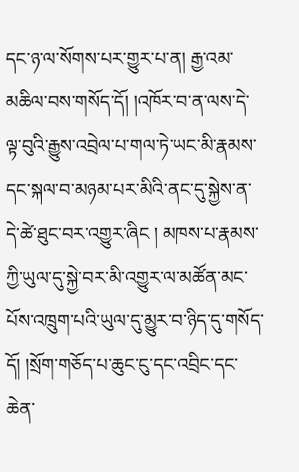དང་ཉ་ལ་སོགས་པར་གྱུར་པ་ན། རྒྱ་འམ་མཆིལ་བས་གསོད་དོ། །འཁོར་བ་ན་ལས་དེ་ལྟ་བུའི་རྒྱུས་འབྲེལ་པ་གལ་ཏེ་ཡང་མི་རྣམས་དང་སྐལ་བ་མཉམ་པར་མིའི་ནང་དུ་སྐྱེས་ན་དེ་ཚེ་ཐུང་བར་འགྱུར་ཞིང ། མཁས་པ་རྣམས་ཀྱི་ཡུལ་དུ་སྐྱེ་བར་མི་འགྱུར་ལ་མཚོན་མང་པོས་འཁྲུག་པའི་ཡུལ་དུ་མྱུར་བ་ཉིད་དུ་གསོད་དོ། །སྲོག་གཅོད་པ་ཆུང་ངུ་དང་འབྲིང་དང་ཆེན་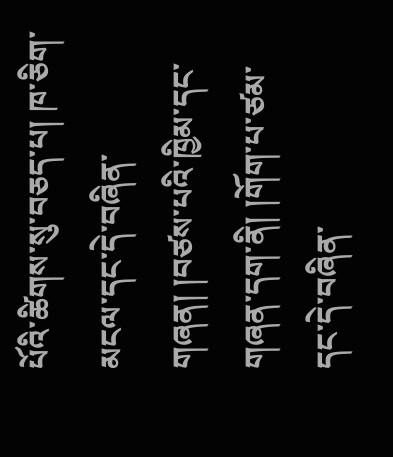པོའི་ཚིགས་སུ་བཅད་པ། ཁ་ཅིག་མངལ་དང་དེ་བཞིན་གཞན། །བཙས་པའི་ཁྱིམ་དང་གཞན་དག་ནི། །གོག་པ་ཙམ་དང་དེ་བཞིན་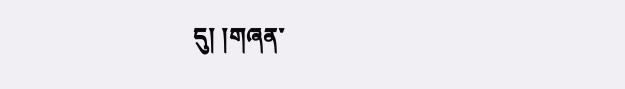དུ། །གཞན་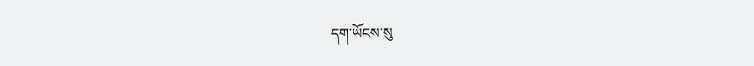དག་ཡོངས་སུ